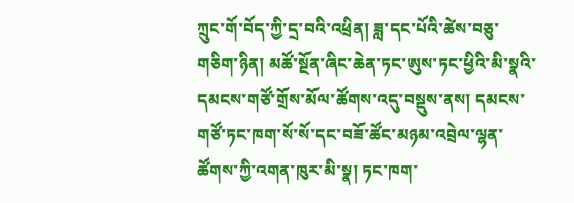ཀྲུང་གོ་བོད་ཀྱི་དྲ་བའི་འཕྲིན། ཟླ་དང་པོའི་ཚེས་བཅུ་གཅིག་ཉིན། མཚོ་སྔོན་ཞིང་ཆེན་ཏང་ཨུས་ཏང་ཕྱིའི་མི་སྣའི་དམངས་གཙོ་གྲོས་མོལ་ཚོགས་འདུ་བསྡུས་ནས། དམངས་གཙོ་ཏང་ཁག་སོ་སོ་དང་བཟོ་ཚོང་མཉམ་འབྲེལ་ལྷན་ཚོགས་ཀྱི་འགན་ཁུར་མི་སྣ། ཏང་ཁག་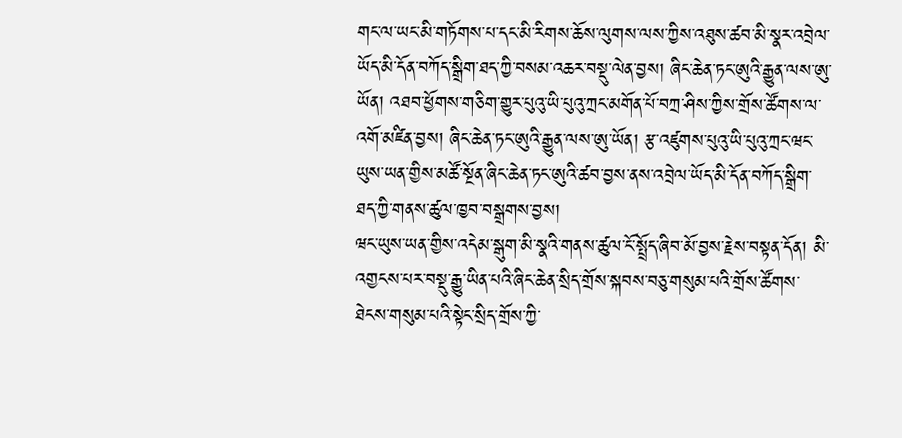གང་ལ་ཡང་མི་གཏོགས་པ་དང་མི་རིགས་ཆོས་ལུགས་ལས་ཀྱིས་འཐུས་ཚབ་མི་སྣར་འབྲེལ་ཡོད་མི་དོན་བཀོད་སྒྲིག་ཐད་ཀྱི་བསམ་འཆར་བསྡུ་ལེན་བྱས། ཞིང་ཆེན་ཏང་ཨུའི་རྒྱུན་ལས་ཨུ་ཡོན། འཐབ་ཕྱོགས་གཅིག་གྱུར་པུའུ་ཡི་པུའུ་ཀྲང་མགོན་པོ་བཀྲ་ཤིས་ཀྱིས་གྲོས་ཚོགས་ལ་འགོ་མཛིན་བྱས། ཞིང་ཆེན་ཏང་ཨུའི་རྒྱུན་ལས་ཨུ་ཡོན། རྩ་འཛུགས་པུའུ་ཡི་པུའུ་ཀྲང་ཝང་ཡུས་ཡན་གྱིས་མཚོ་སྔོན་ཞིང་ཆེན་ཏང་ཨུའི་ཚབ་བྱས་ནས་འབྲེལ་ཡོད་མི་དོན་བཀོད་སྒྲིག་ཐད་ཀྱི་གནས་ཚུལ་ཁྱབ་བསྒྲགས་བྱས།
ཝང་ཡུས་ཡན་གྱིས་འདེམ་སྒུག་མི་སྣའི་གནས་ཚུལ་ངོ་སྤྲོད་ཞིབ་མོ་བྱས་རྗེས་བསྟན་དོན། མི་འགྱངས་པར་བསྡུ་རྒྱུ་ཡིན་པའི་ཞིང་ཆེན་སྲིད་གྲོས་སྐབས་བཅུ་གསུམ་པའི་གྲོས་ཚོགས་ཐེངས་གསུམ་པའི་སྟེང་སྲིད་གྲོས་ཀྱི་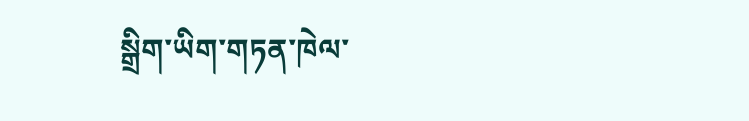སྒྲིག་ཡིག་གཏན་ཁེལ་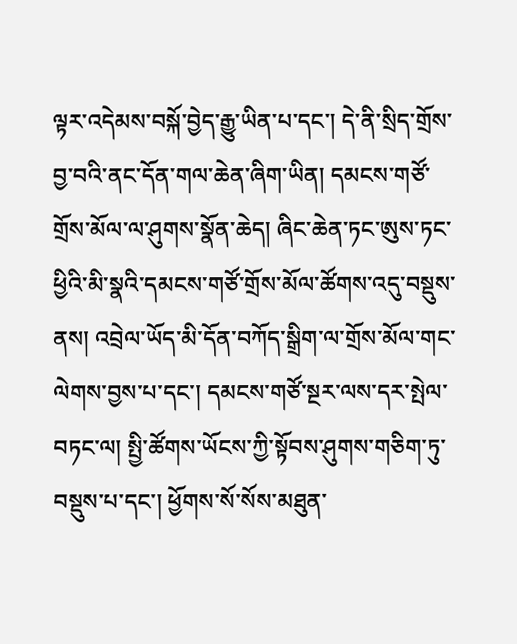ལྟར་འདེམས་བསྐོ་བྱེད་རྒྱུ་ཡིན་པ་དང་། དེ་ནི་སྲིད་གྲོས་བྱ་བའི་ནང་དོན་གལ་ཆེན་ཞིག་ཡིན། དམངས་གཙོ་གྲོས་མོལ་ལ་ཤུགས་སྣོན་ཆེད། ཞིང་ཆེན་ཏང་ཨུས་ཏང་ཕྱིའི་མི་སྣའི་དམངས་གཙོ་གྲོས་མོལ་ཚོགས་འདུ་བསྡུས་ནས། འབྲེལ་ཡོད་མི་དོན་བཀོད་སྒྲིག་ལ་གྲོས་མོལ་གང་ལེགས་བྱས་པ་དང་། དམངས་གཙོ་སྔར་ལས་དར་སྤེལ་བཏང་ལ། སྤྱི་ཚོགས་ཡོངས་ཀྱི་སྟོབས་ཤུགས་གཅིག་ཏུ་བསྡུས་པ་དང་། ཕྱོགས་སོ་སོས་མཐུན་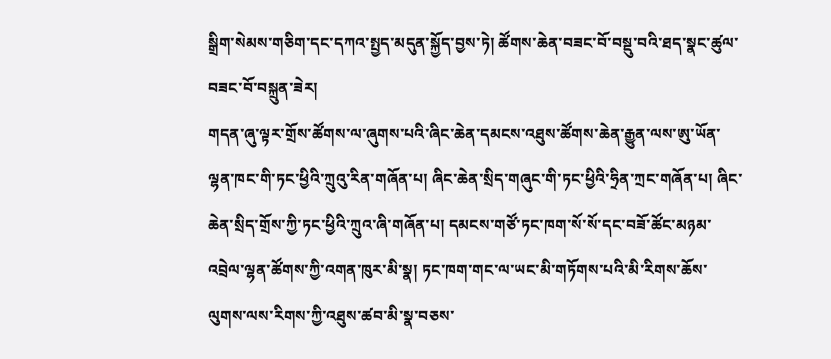སྒྲིག་སེམས་གཅིག་དང་དཀའ་སྤྱད་མདུན་སྐྱོད་བྱས་ཏེ། ཚོགས་ཆེན་བཟང་བོ་བསྡུ་བའི་ཐད་སྣང་ཚུལ་བཟང་བོ་བསྐྲུན་ཟེར།
གདན་ཞུ་ལྟར་གྲོས་ཚོགས་ལ་ཞུགས་པའི་ཞིང་ཆེན་དམངས་འཐུས་ཚོགས་ཆེན་རྒྱུན་ལས་ཨུ་ཡོན་ལྷན་ཁང་གི་ཏང་ཕྱིའི་ཀྲུའུ་རིན་གཞོན་པ། ཞིང་ཆེན་སྲིད་གཞུང་གི་ཏང་ཕྱིའི་ཧྲིན་ཀྲང་གཞོན་པ། ཞིང་ཆེན་སྲིད་གྲོས་ཀྱི་ཏང་ཕྱིའི་ཀྲུའ་ཞི་གཞོན་པ། དམངས་གཙོ་ཏང་ཁག་སོ་སོ་དང་བཟོ་ཚོང་མཉམ་འབྲེལ་ལྷན་ཚོགས་ཀྱི་འགན་ཁུར་མི་སྣ། ཏང་ཁག་གང་ལ་ཡང་མི་གཏོགས་པའི་མི་རིགས་ཆོས་ལུགས་ལས་རིགས་ཀྱི་འཐུས་ཚབ་མི་སྣ་བཅས་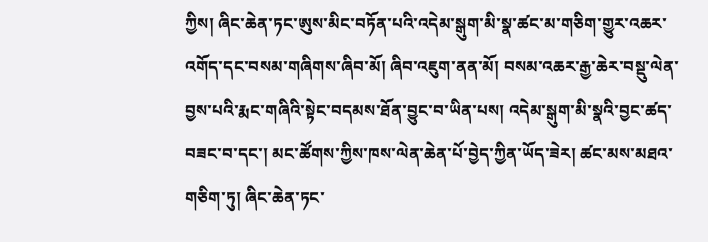ཀྱིས། ཞིང་ཆེན་ཏང་ཨུས་མིང་བཏོན་པའི་འདེམ་སྒུག་མི་སྣ་ཚང་མ་གཅིག་གྱུར་འཆར་འགོད་དང་བསམ་གཞིགས་ཞིབ་མོ། ཞིབ་འཇུག་ནན་མོ། བསམ་འཆར་རྒྱ་ཆེར་བསྡུ་ལེན་བྱས་པའི་རྨང་གཞིའི་སྟེང་བདམས་ཐོན་བྱུང་བ་ཡིན་པས། འདེམ་སྒུག་མི་སྣའི་བྱང་ཚད་བཟང་བ་དང་། མང་ཚོགས་ཀྱིས་ཁས་ལེན་ཆེན་པོ་བྱེད་ཀྱིན་ཡོད་ཟེར། ཚང་མས་མཐའ་གཅིག་ཏུ། ཞིང་ཆེན་ཏང་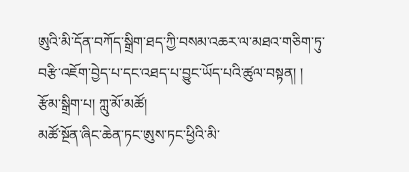ཨུའི་མི་དོན་བཀོད་སྒྲིག་ཐད་ཀྱི་བསམ་འཆར་ལ་མཐའ་གཅིག་ཏུ་བརྩི་འཇོག་བྱེད་པ་དང་འཐད་པ་བྱུང་ཡོད་པའི་ཚུལ་བསྟན། །
རྩོམ་སྒྲིག་པ། ཀླུ་མོ་མཚོ།
མཚོ་སྔོན་ཞིང་ཆེན་ཏང་ཨུས་ཏང་ཕྱིའི་མི་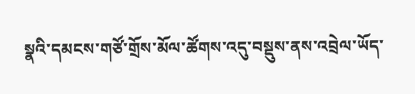སྣའི་དམངས་གཙོ་གྲོས་མོལ་ཚོགས་འདུ་བསྡུས་ནས་འབྲེལ་ཡོད་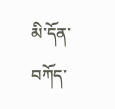མི་དོན་བཀོད་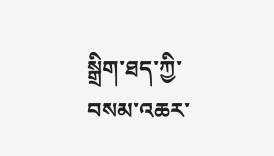སྒྲིག་ཐད་ཀྱི་བསམ་འཆར་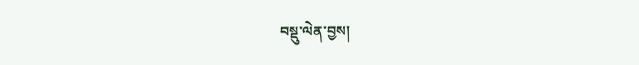བསྡུ་ལེན་བྱས།